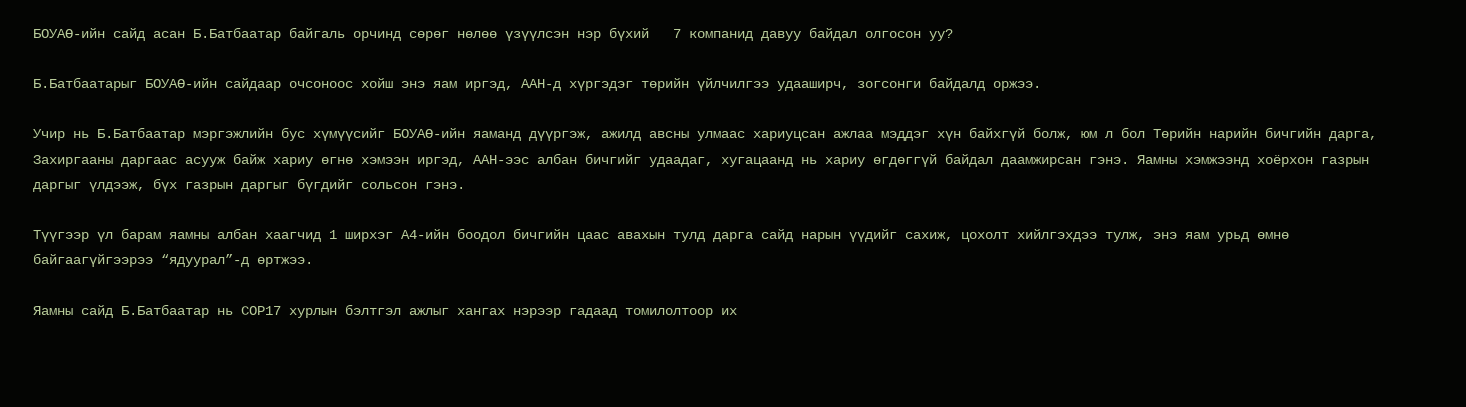БОУАӨ-ийн сайд асан Б.Батбаатар байгаль орчинд сөрөг нөлөө үзүүлсэн нэр бүхий   7 компанид давуу байдал олгосон уу?

Б.Батбаатарыг БОУАӨ-ийн сайдаар очсоноос хойш энэ яам иргэд, ААН-д хүргэдэг төрийн үйлчилгээ удааширч, зогсонги байдалд оржээ.

Учир нь Б.Батбаатар мэргэжлийн бус хүмүүсийг БОУАӨ-ийн яаманд дүүргэж, ажилд авсны улмаас хариуцсан ажлаа мэддэг хүн байхгүй болж, юм л бол Төрийн нарийн бичгийн дарга, Захиргааны даргаас асууж байж хариу өгнө хэмээн иргэд, ААН-ээс албан бичгийг удаадаг, хугацаанд нь хариу өгдөггүй байдал даамжирсан гэнэ. Яамны хэмжээнд хоёрхон газрын даргыг үлдээж, бүх газрын даргыг бүгдийг сольсон гэнэ.

Түүгээр үл барам яамны албан хаагчид 1 ширхэг А4-ийн боодол бичгийн цаас авахын тулд дарга сайд нарын үүдийг сахиж, цохолт хийлгэхдээ тулж, энэ яам урьд өмнө байгаагүйгээрээ “ядуурал”-д өртжээ.

Яамны сайд Б.Батбаатар нь СОР17 хурлын бэлтгэл ажлыг хангах нэрээр гадаад томилолтоор их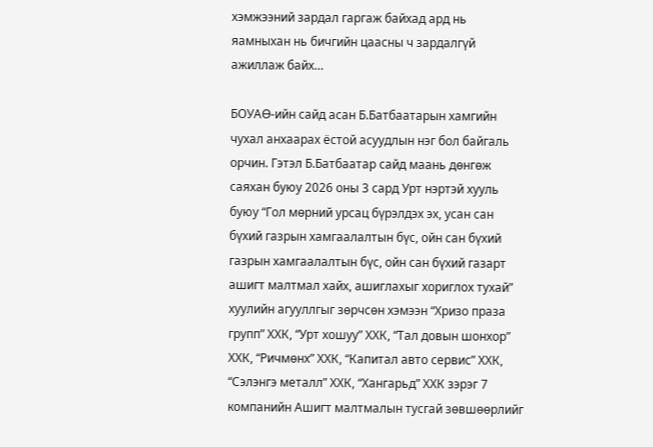хэмжээний зардал гаргаж байхад ард нь яамныхан нь бичгийн цаасны ч зардалгүй ажиллаж байх…

БОУАӨ-ийн сайд асан Б.Батбаатарын хамгийн чухал анхаарах ёстой асуудлын нэг бол байгаль орчин. Гэтэл Б.Батбаатар сайд маань дөнгөж саяхан буюу 2026 оны 3 сард Урт нэртэй хууль буюу “Гол мөрний урсац бүрэлдэх эх, усан сан бүхий газрын хамгаалалтын бүс, ойн сан бүхий газрын хамгаалалтын бүс, ойн сан бүхий газарт ашигт малтмал хайх, ашиглахыг хориглох тухай” хуулийн агууллгыг зөрчсөн хэмээн “Хризо праза групп” ХХК, “Урт хошуу” ХХК, “Тал довын шонхор” ХХК, “Ричмөнх” ХХК, “Капитал авто сервис” ХХК, “Сэлэнгэ металл” ХХК, “Хангарьд” ХХК зэрэг 7 компанийн Ашигт малтмалын тусгай зөвшөөрлийг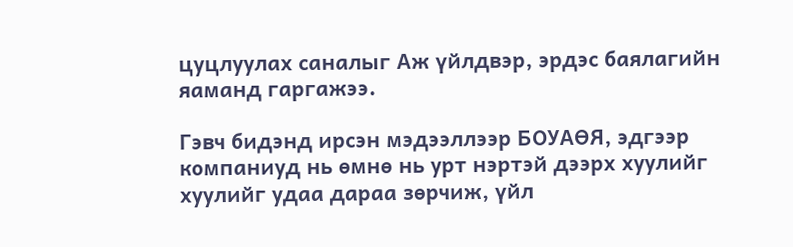цуцлуулах саналыг Аж үйлдвэр, эрдэс баялагийн яаманд гаргажээ.

Гэвч бидэнд ирсэн мэдээллээр БОУАӨЯ, эдгээр компаниуд нь өмнө нь урт нэртэй дээрх хуулийг хуулийг удаа дараа зөрчиж, үйл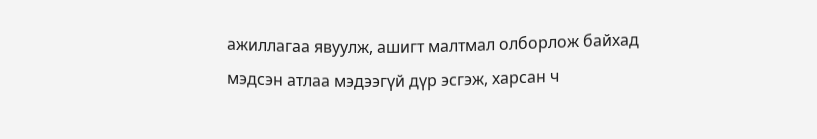ажиллагаа явуулж, ашигт малтмал олборлож байхад мэдсэн атлаа мэдээгүй дүр эсгэж, харсан ч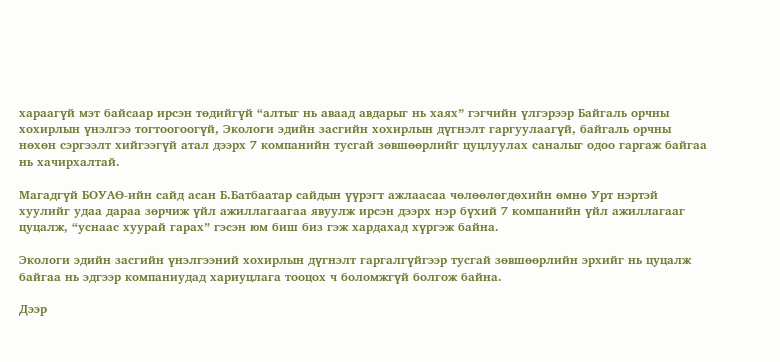хараагүй мэт байсаар ирсэн төдийгүй “алтыг нь аваад авдарыг нь хаях” гэгчийн үлгэрээр Байгаль орчны хохирлын үнэлгээ тогтоогоогүй, Экологи эдийн засгийн хохирлын дүгнэлт гаргуулаагүй, байгаль орчны нөхөн сэргээлт хийгээгүй атал дээрх 7 компанийн тусгай зөвшөөрлийг цуцлуулах саналыг одоо гаргаж байгаа нь хачирхалтай.

Магадгүй БОУАӨ-ийн сайд асан Б.Батбаатар сайдын үүрэгт ажлаасаа чөлөөлөгдөхийн өмнө Урт нэртэй хуулийг удаа дараа зөрчиж үйл ажиллагаагаа явуулж ирсэн дээрх нэр бүхий 7 компанийн үйл ажиллагааг цуцалж, “уснаас хуурай гарах” гэсэн юм биш биз гэж хардахад хүргэж байна.

Экологи эдийн засгийн үнэлгээний хохирлын дүгнэлт гаргалгүйгээр тусгай зөвшөөрлийн эрхийг нь цуцалж байгаа нь эдгээр компаниудад хариуцлага тооцох ч боломжгүй болгож байна.

Дээр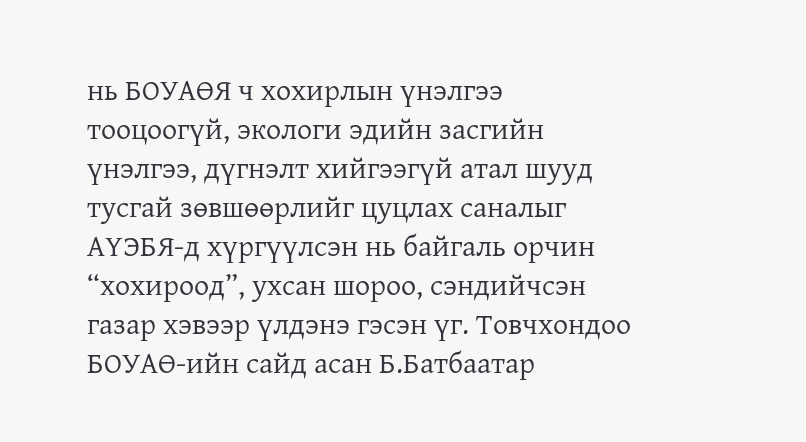нь БОУАӨЯ ч хохирлын үнэлгээ тооцоогүй, экологи эдийн засгийн үнэлгээ, дүгнэлт хийгээгүй атал шууд тусгай зөвшөөрлийг цуцлах саналыг АҮЭБЯ-д хүргүүлсэн нь байгаль орчин “хохироод”, ухсан шороо, сэндийчсэн газар хэвээр үлдэнэ гэсэн үг. Товчхондоо БОУАӨ-ийн сайд асан Б.Батбаатар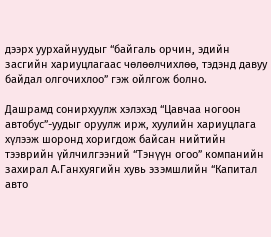дээрх уурхайнуудыг “байгаль орчин, эдийн засгийн хариуцлагаас чөлөөлчихлөө, тэдэнд давуу байдал олгочихлоо” гэж ойлгож болно.

Дашрамд сонирхуулж хэлэхэд “Цавчаа ногоон автобус”-уудыг оруулж ирж, хуулийн хариуцлага хүлээж шоронд хоригдож байсан нийтийн тээврийн үйлчилгээний “Тэнүүн огоо” компанийн захирал А.Ганхуягийн хувь эзэмшлийн “Капитал авто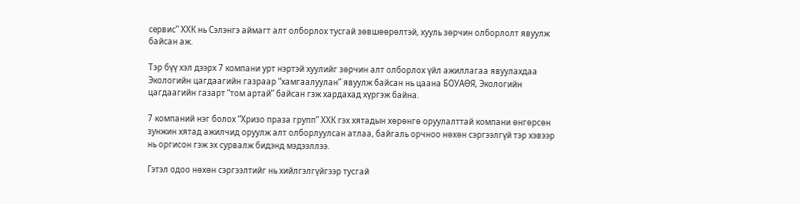сервис” ХХК нь Сэлэнгэ аймагт алт олборлох тусгай зөвшөөрөлтэй, хууль зөрчин олборлолт явуулж байсан аж.

Тэр бүү хэл дээрх 7 компани урт нэртэй хуулийг зөрчин алт олборлох үйл ажиллагаа явуулахдаа Экологийн цагдаагийн газраар “хамгаалуулан” явуулж байсан нь цаана БОУАӨЯ, Экологийн цагдаагийн газарт “том артай” байсан гэж хардахад хүргэж байна.

7 компаний нэг болох “Хризо праза групп” ХХК гэх хятадын хөрөнгө оруулалттай компани өнгөрсөн зунжин хятад ажилчид оруулж алт олборлуулсан атлаа, байгаль орчноо нөхөн сэргээлгүй тэр хэвээр нь оргисон гэж эх сурвалж бидэнд мэдээллээ.

Гэтэл одоо нөхөн сэргээлтийг нь хийлгэлгүйгээр тусгай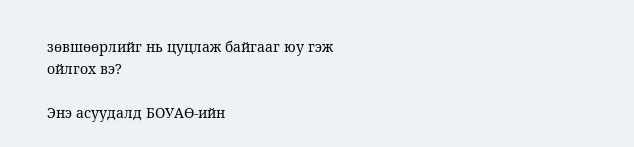зөвшөөрлийг нь цуцлаж байгааг юу гэж ойлгох вэ?

Энэ асуудалд БОУАӨ-ийн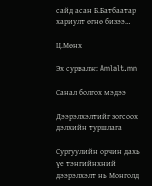сайд асан Б.Батбаатар хариулт өгнө бизээ…

Ц.Мөнх

Эх сурвалж: Amlalt.mn

Санал болгох мэдээ

Дээрэлхэлтийг зогсоох дэлхийн туршлага

Сургуулийн орчин дахь үе тэнгийнхний дээрэлхэлт нь Монголд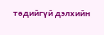төдийгүй дэлхийн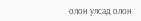олон улсад олон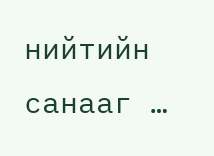нийтийн санааг …